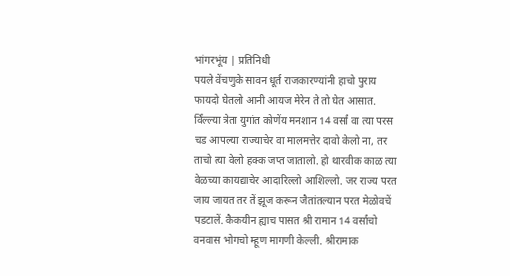भांगरभूंय | प्रतिनिधी
पयले वेंचणुके सावन धूर्त राजकारण्यांनी हाचो पुराय फायदो घेतलो आनी आयज मेरेन ते तो घेत आसात.
र्विंल्ल्या त्रेता युगांत कोणेंय मनशान 14 वर्सां वा त्या परस चड आपल्या राज्याचेर वा मालमत्तेर दावो केलो ना, तर ताचो त्या वेलो हक्क जप्त जातालो. हो थारवीक काळ त्या वेळच्या कायद्याचेर आदारिल्लो आशिल्लो. जर राज्य परत जाय जायत तर तें झूज करून जैतांतल्यान परत मेळोवचें पडटालें. कैकयीन ह्याच पासत श्री रामान 14 वर्सांचो वनवास भोगचो म्हूण मागणी केल्ली. श्रीरामाक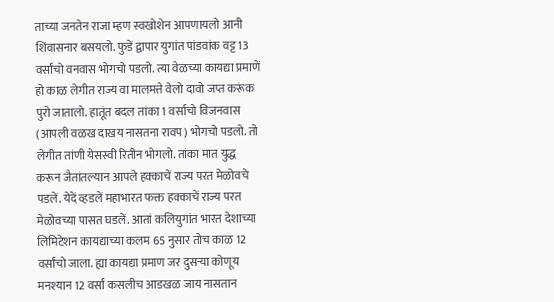ताच्या जनतेन राजा म्हण स्वखोशेन आपणायलो आनी शिंवासनार बसयलो. फुडें द्वापार युगांत पांडवांक वट्ट 13 वर्सांचो वनवास भोगचो पडलो. त्या वेळच्या कायद्या प्रमाणें हो काळ लेगीत राज्य वा मालमत्ते वेलो दावो जप्त करूंक पुरो जातालो. हातूंत बदल तांका 1 वर्साचो विजनवास (आपली वळख दाखय नासतना रावप) भोगचो पडलो. तो लेगीत तांणी येसस्वी रितीन भोगलो. तांका मात युद्ध करून जैतांतल्यान आपले हक्काचें राज्य परत मेळोवचे पडलें. येदें व्हडलें महाभारत फक्त हक्काचें राज्य परत मेळोवच्या पासत घडलें. आतां कलियुगांत भारत देशाच्या लिमिटेशन कायद्याच्या कलम 65 नुसार तोच काळ 12 वर्सांचो जाला. ह्या कायद्या प्रमाण जर दुसऱ्या कोणूय मनश्यान 12 वर्सां कसलीच आडखळ जाय नासतान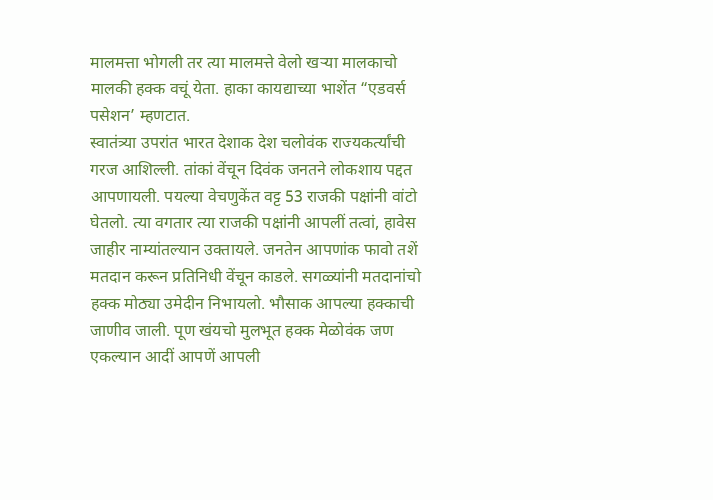मालमत्ता भोगली तर त्या मालमत्ते वेलो खऱ्या मालकाचो मालकी हक्क वचूं येता. हाका कायद्याच्या भाशेंत “एडवर्स पसेशन’ म्हणटात.
स्वातंत्र्या उपरांत भारत देशाक देश चलोवंक राज्यकर्त्यांची गरज आशिल्ली. तांकां वेंचून दिवंक जनतने लोकशाय पद्दत आपणायली. पयल्या वेचणुकेंत वट्ट 53 राजकी पक्षांनी वांटो घेतलो. त्या वगतार त्या राजकी पक्षांनी आपलीं तत्वां, हावेस जाहीर नाम्यांतल्यान उक्तायले. जनतेन आपणांक फावो तशें मतदान करून प्रतिनिधी वेंचून काडले. सगळ्यांनी मतदानांचो हक्क मोठ्या उमेदीन निभायलो. भौसाक आपल्या हक्काची जाणीव जाली. पूण खंयचो मुलभूत हक्क मेळोवंक जण एकल्यान आदीं आपणें आपली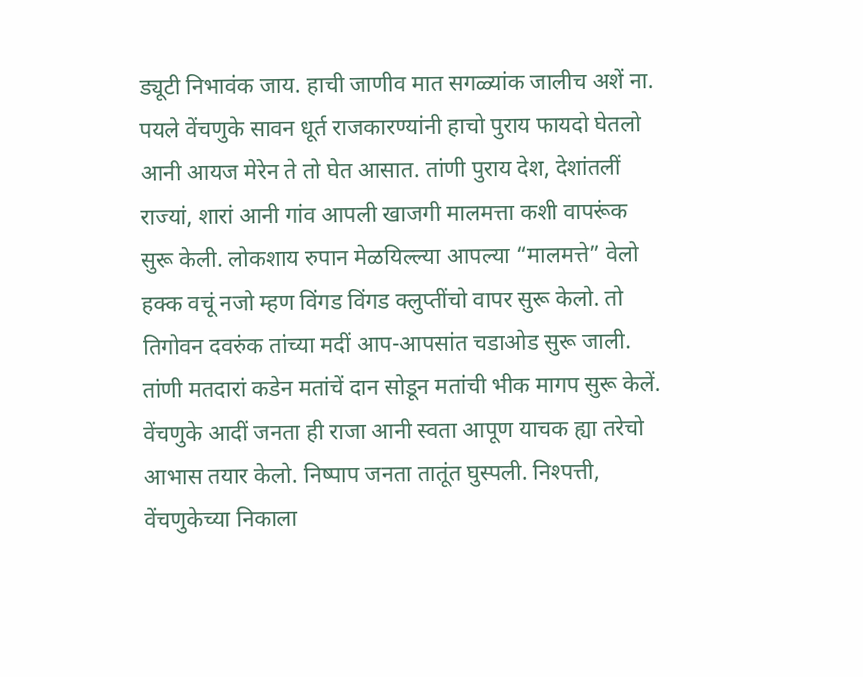ड्यूटी निभावंक जाय. हाची जाणीव मात सगळ्यांक जालीच अशें ना. पयले वेंचणुके सावन धूर्त राजकारण्यांनी हाचो पुराय फायदो घेतलो आनी आयज मेरेन ते तो घेत आसात. तांणी पुराय देश, देशांतलीं राज्यां, शारां आनी गांव आपली खाजगी मालमत्ता कशी वापरूंक सुरू केली. लोकशाय रुपान मेळयिल्ल्या आपल्या “मालमत्ते” वेलो हक्क वचूं नजो म्हण विंगड विंगड क्लुप्तींचो वापर सुरू केलो. तो तिगोवन दवरुंक तांच्या मदीं आप-आपसांत चडाओड सुरू जाली. तांणी मतदारां कडेन मतांचें दान सोडून मतांची भीक मागप सुरू केलें. वेंचणुके आदीं जनता ही राजा आनी स्वता आपूण याचक ह्या तरेचो आभास तयार केलो. निष्पाप जनता तातूंत घुस्पली. निश्पत्ती, वेंचणुकेच्या निकाला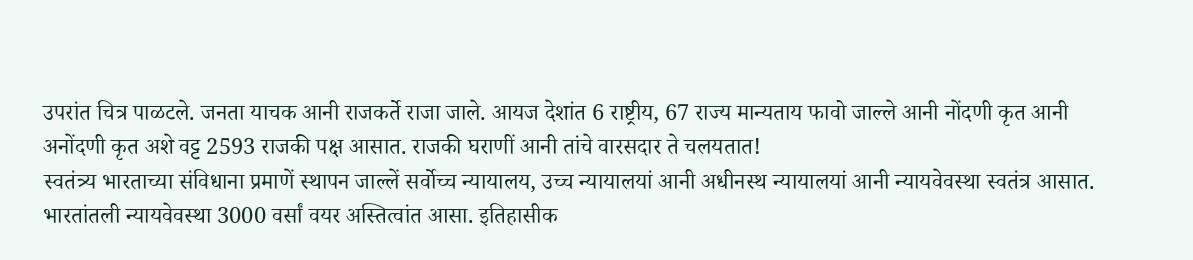उपरांत चित्र पाळटले. जनता याचक आनी राजकर्ते राजा जाले. आयज देशांत 6 राष्ट्रीय, 67 राज्य मान्यताय फावो जाल्ले आनी नोंदणी कृत आनी अनोंदणी कृत अशे वट्ट 2593 राजकी पक्ष आसात. राजकी घराणीं आनी तांचे वारसदार ते चलयतात!
स्वतंत्र्य भारताच्या संविधाना प्रमाणें स्थापन जाल्लें सर्वोच्च न्यायालय, उच्च न्यायालयां आनी अधीनस्थ न्यायालयां आनी न्यायवेवस्था स्वतंत्र आसात. भारतांतली न्यायवेवस्था 3000 वर्सां वयर अस्तित्वांत आसा. इतिहासीक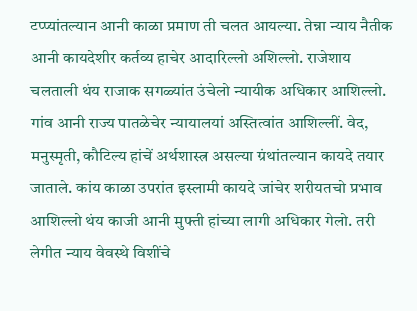टप्प्यांतल्यान आनी काळा प्रमाण ती चलत आयल्या. तेन्ना न्याय नैतीक आनी कायदेशीर कर्तव्य हाचेर आदारिल्लो अशिल्लो. राजेशाय चलताली थंय राजाक सगळ्यांत उंचेलो न्यायीक अधिकार आशिल्लो. गांव आनी राज्य पातळेचेर न्यायालयां अस्तित्वांत आशिल्लीं. वेद, मनुस्मृती, कौटिल्य हांचें अर्थशास्त्र असल्या ग्रंथांतल्यान कायदे तयार जाताले. कांय काळा उपरांत इस्लामी कायदे जांचेर शरीयतचो प्रभाव आशिल्लो थंय काजी आनी मुफ्ती हांच्या लागी अधिकार गेलो. तरी लेगीत न्याय वेवस्थे विशींचे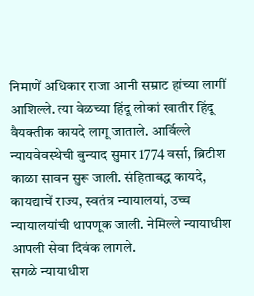निमाणें अधिकार राजा आनी सम्राट हांच्या लागीं आशिल्ले. त्या वेळच्या हिंदू लोकां खातीर हिंदू वैयक्तीक कायदे लागू जाताले. आर्विल्ले न्यायवेवस्थेची बुन्याद सुमार 1774 वर्सा, ब्रिटीश काळा सावन सुरू जाली. संहिताबद्ध कायदे, कायद्याचें राज्य, स्वतंत्र न्यायालयां, उच्च न्यायालयांची थापणूक जाली. नेमिल्ले न्यायाधीश आपली सेवा दिवंक लागले.
सगळे न्यायाधीश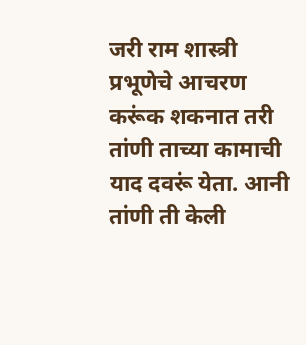जरी राम शास्त्री प्रभूणेचे आचरण करूंक शकनात तरी तांणी ताच्या कामाची याद दवरूं येता. आनी तांणी ती केली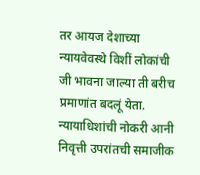तर आयज देशाच्या न्यायवेवस्थे विशीं लोकांची जी भावना जाल्या ती बरीच प्रमाणांत बदलूं येता. न्यायाधिशांची नोकरी आनी निवृत्ती उपरांतची समाजीक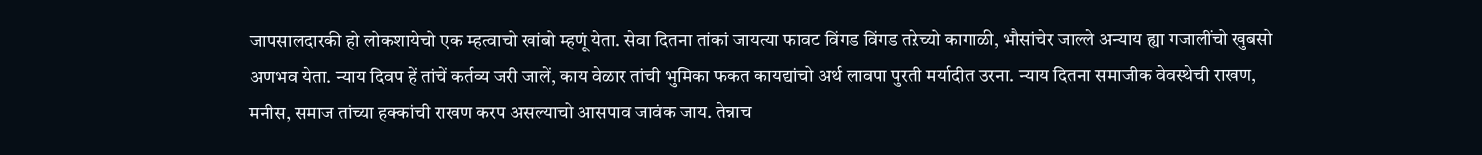जापसालदारकी हो लोकशायेचो एक म्हत्वाचो खांबो म्हणूं येता. सेवा दितना तांकां जायत्या फावट विंगड विंगड तऱेच्यो कागाळी, भौसांचेर जाल्ले अन्याय ह्या गजालींचो खुबसो अणभव येता. न्याय दिवप हें तांचें कर्तव्य जरी जालें, काय वेळार तांची भुमिका फकत कायद्यांचो अर्थ लावपा पुरती मर्यादीत उरना. न्याय दितना समाजीक वेवस्थेची राखण, मनीस, समाज तांच्या हक्कांची राखण करप असल्याचो आसपाव जावंक जाय. तेन्नाच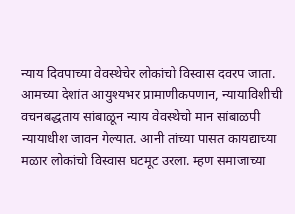न्याय दिवपाच्या वेवस्थेचेर लोकांचो विस्वास दवरप जाता.
आमच्या देशांत आयुश्यभर प्रामाणीकपणान, न्यायाविशीची वचनबद्धताय सांबाळून न्याय वेवस्थेचो मान सांबाळपी न्यायाधीश जावन गेल्यात. आनी तांच्या पासत कायद्याच्या मळार लोकांचो विस्वास घटमूट उरला. म्हण समाजाच्या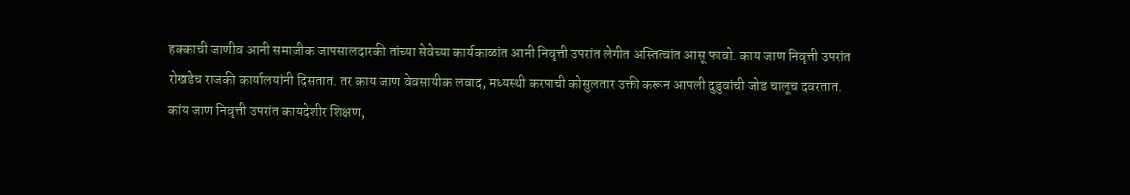हक्काची जाणीव आनी समाजीक जापसालदारकी तांच्या सेवेच्या कार्यकाळांत आनी निवृत्ती उपरांत लेगीत अस्तित्वांत आसू फावो. काय जाण निवृत्ती उपरांत रोखडेच राजकी कार्यालयांनी दिसतात. तर काय जाण वेवसायीक लवाद, मध्यस्थी करपाची कोसुलतार उक्ती करून आपली दुडुवांची जोड चालूच दवरतात. कांय जाण निवृत्ती उपरांत कायदेशीर शिक्षण,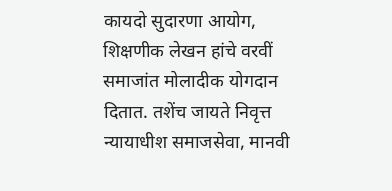कायदो सुदारणा आयोग, शिक्षणीक लेखन हांचे वरवीं समाजांत मोलादीक योगदान दितात. तशेंच जायते निवृत्त न्यायाधीश समाजसेवा, मानवी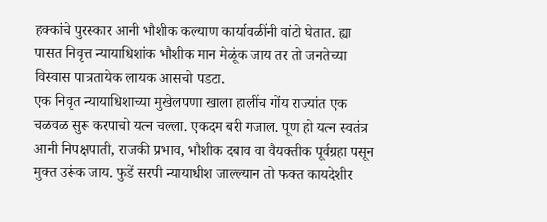हक्कांचे पुरस्कार आनी भौशीक कल्याण कार्यावळींनी वांटो घेतात. ह्या पासत निवृत्त न्यायाधिशांक भौशीक मान मेळूंक जाय तर तो जनतेच्या विस्वास पात्रतायेक लायक आसचो पडटा.
एक निवृत न्यायाधिशाच्या मुखेलपणा खाला हालींच गोंय राज्यांत एक चळवळ सुरू करपाचो यत्न चल्ला. एकदम बरी गजाल. पूण हो यत्न स्वतंत्र आनी निपक्षपाती, राजकी प्रभाव, भौशीक दबाव वा वैयक्तीक पूर्वग्रहा पसून मुक्त उरूंक जाय. फुडें सरपी न्यायाधीश जाल्ल्यान तो फक्त कायदेशीर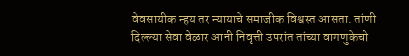वेवसायीक न्हय तर न्यायाचे समाजीक विश्वस्त आसता. तांणी दिल्ल्या सेवा वेळार आनी निवृत्ती उपरांत तांच्या वागणुकेचो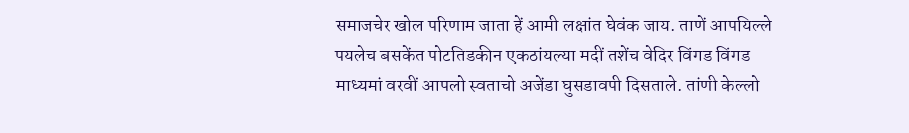समाजचेर खोल परिणाम जाता हें आमी लक्षांत घेवंक जाय. ताणें आपयिल्ले पयलेच बसकेंत पोटतिडकीन एकठांयल्या मदीं तशेंच वेदिर विंगड विंगड माध्यमां वरवीं आपलो स्वताचो अजेंडा घुसडावपी दिसताले. तांणी केल्लो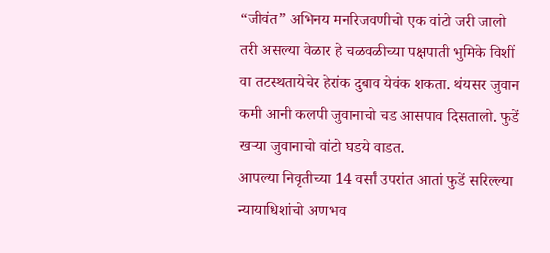“जीवंत” अभिनय मनरिजवणीचो एक वांटो जरी जालो तरी असल्या वेळार हे चळवळीच्या पक्षपाती भुमिके विशीं वा तटस्थतायेचेर हेरांक दुबाव येवंक शकता. थंयसर जुवान कमी आनी कलपी जुवानाचो चड आसपाव दिसतालो. फुडें खऱ्या जुवानाचो वांटो घडये वाडत.
आपल्या निवृतीच्या 14 वर्सां उपरांत आतां फुडें सरिल्ल्या न्यायाधिशांचो अणभव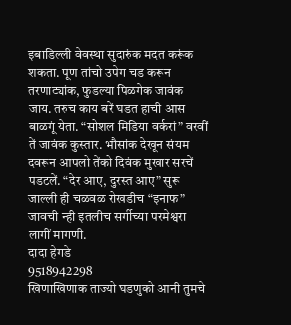इबाडिल्ली वेवस्था सुदारुंक मदत करूंक शकता. पूण तांचो उपेग चड करून तरणाट्यांक, फुडल्या पिळगेक जावंक जाय. तरुच काय बरें घडत हाची आस बाळगूं येता. “सोशल मिडिया वर्करां” वरवीं तें जावंक कुस्तार. भौसांक देखून संयम दवरून आपलो तेंको दिवंक मुखार सरचें पडटलें. “देर आए, दुरस्त आए” सुरू जाल्ली ही चळवळ रोखडीच “इनाफ” जावची न्ही इतलीच सर्गीच्या परमेश्वरा लागीं मागणी.
दादा हेगडे
9518942298
खिणाखिणाक ताज्यो घडणुको आनी तुमचे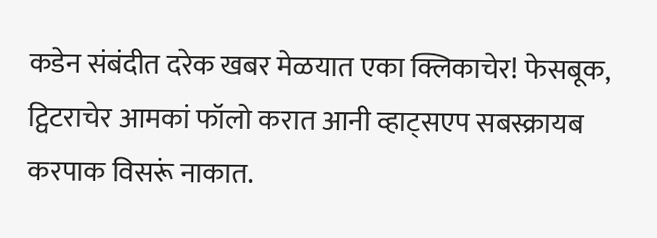कडेन संबंदीत दरेक खबर मेळयात एका क्लिकाचेर! फेसबूक, ट्विटराचेर आमकां फॉलो करात आनी व्हाट्सएप सबस्क्रायब करपाक विसरूं नाकात.